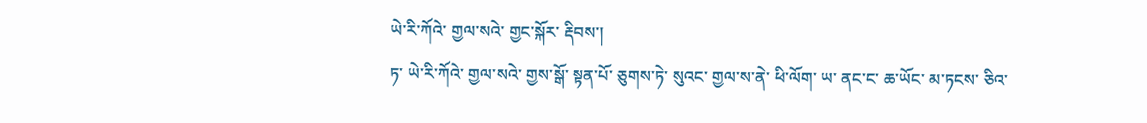ཡེ་རི་ཀོའེ་ གྱལ་སའེ་ གྱང་སྐོར་ རྡིབས་།
ཏ་ ཡེ་རི་ཀོའེ་ གྱལ་སའེ་ གྱས་སྒོ་ སྟན་པོ་ ཅུགས་ཏེ་ སུའང་ གྱལ་ས་ནེ་ ཕི་ལོག་ ཡ་ ནང་ང་ ཆ་ཡོང་ མ་ཏངས་ ཅིའ་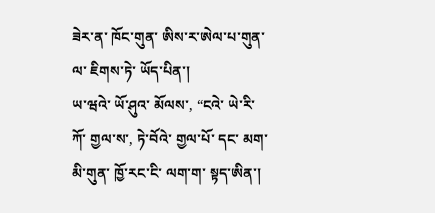ཟེར་ན་ ཁོང་གུན་ ཨིས་ར་ཨེལ་པ་གུན་ལ་ ཇིགས་ཏེ་ ཡོད་པིན་།
ཡ་ཝའེ་ ཡོ་ཤུའ་ མོལས་, “ངའེ་ ཡེ་རི་ཀོ་ གྱལ་ས་, ཏེ་བོའེ་ གྱལ་པོ་ དང་ མག་མི་གུན་ ཁྱོ་རང་ངི་ ལག་ག་ སྟད་ཨིན་།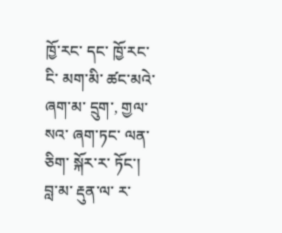ཁྱོ་རང་ དང་ ཁྱོ་རང་ངི་ མག་མི་ ཚང་མའེ་ ཞག་མ་ དྲུག་, གྱལ་སའ་ ཞག་ཏང་ ལན་ ཅིག་ སྐོར་ར་ ཏོང་། བླ་མ་ རྡུན་ལ་ ར་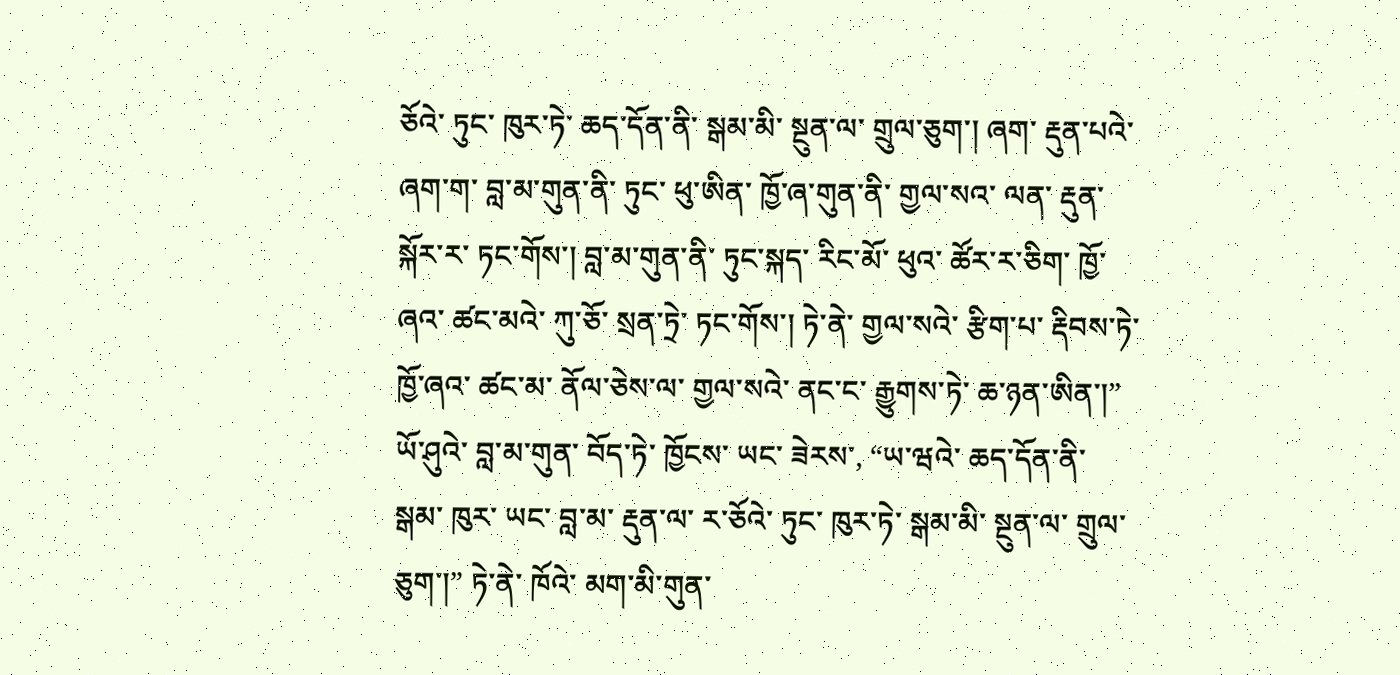ཅོའེ་ ཏུང་ ཁུར་ཏེ་ ཆད་དོན་ནི་ སྒམ་མི་ སྔུན་ལ་ གྲུལ་ཅུག་། ཞག་ རྡུན་པའེ་ ཞག་ག་ བླ་མ་གུན་ནི་ ཏུང་ ཕུ་ཨིན་ ཁྱོ་ཞ་གུན་ནི་ གྱལ་སའ་ ལན་ རྡུན་ སྐོར་ར་ ཏང་གོས་། བླ་མ་གུན་ནི་ ཏུང་སྐད་ རིང་མོ་ ཕུའ་ ཚོར་ར་ཅིག་ ཁྱོ་ཞའ་ ཚང་མའེ་ ཀུ་ཅོ་ སྲན་ཏྲེ་ ཏང་གོས་། ཏེ་ནེ་ གྱལ་སའེ་ རྩིག་པ་ རྡིབས་ཏེ་ ཁྱོ་ཞའ་ ཚང་མ་ ནོལ་ཅེས་ལ་ གྱལ་སའེ་ ནང་ང་ རྒྱུགས་ཏེ་ ཆ་ཉན་ཨིན་།”
ཡོ་ཤུའེ་ བླ་མ་གུན་ བོད་ཏེ་ ཁྱོངས་ ཡང་ ཟེརས་, “ཡ་ཝའེ་ ཆད་དོན་ནི་ སྒམ་ ཁུར་ ཡང་ བླ་མ་ རྡུན་ལ་ ར་ཅོའེ་ ཏུང་ ཁུར་ཏེ་ སྒམ་མི་ སྔུན་ལ་ གྲུལ་ཅུག་།” ཏེ་ནེ་ ཁོའེ་ མག་མི་གུན་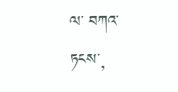ལ་ བཀའ་ ཏངས་,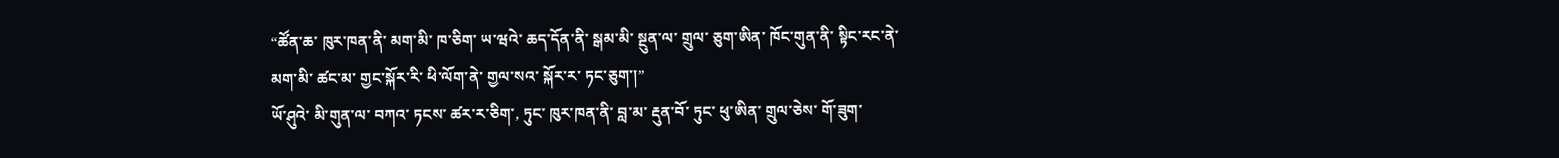“ཚོན་ཆ་ ཁུར་ཁན་ནི་ མག་མི་ ཁ་ཅིག་ ཡ་ཝའེ་ ཆད་དོན་ནི་ སྒམ་མི་ སྔུན་ལ་ གྲུལ་ ཅུག་ཨིན་ ཁོང་གུན་ནི་ སྟིང་རང་ནེ་ མག་མི་ ཚང་མ་ གྱང་སྐོར་རི་ ཕི་ལོག་ནེ་ གྱལ་སའ་ སྐོར་ར་ ཏང་ཅུག་།”
ཡོ་ཤུའེ་ མི་གུན་ལ་ བཀའ་ ཏངས་ ཚར་ར་ཅིག་, ཏུང་ ཁུར་ཁན་ནི་ བླ་མ་ རྡུན་བོ་ ཏུང་ ཕུ་ཨིན་ གྲུལ་ཅེས་ གོ་ཟུག་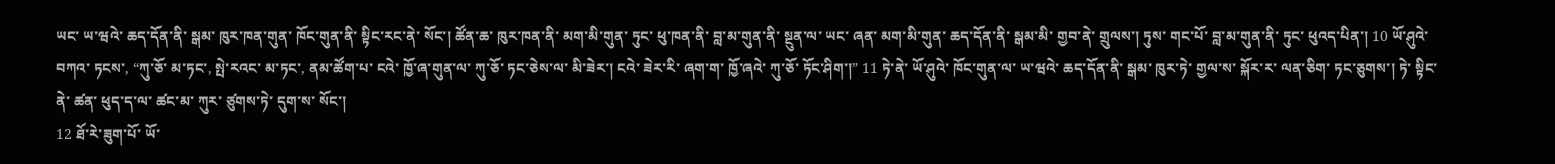ཡང་ ཡ་ཝའེ་ ཆད་དོན་ནི་ སྒམ་ ཁུར་ཁན་གུན་ ཁོང་གུན་ནི་ སྟིང་རང་ནེ་ སོང་། ཚོན་ཆ་ ཁུར་ཁན་ནི་ མག་མི་གུན་ ཏུང་ ཕུ་ཁན་ནི་ བླ་མ་གུན་ནི་ སྔུན་ལ་ ཡང་ ཞན་ མག་མི་གུན་ ཆད་དོན་ནི་ སྒམ་མི་ གྱབ་ནེ་ གྲུལས་། ཏུས་ གང་པོ་ བླ་མ་གུན་ནི་ ཏུང་ ཕུའད་པིན་། 10 ཡོ་ཤུའེ་ བཀའ་ ཏངས་, “ཀུ་ཅོ་ མ་ཏང་, སྤེ་རའང་ མ་ཏང་, ནམ་ཚོག་པ་ ངའེ་ ཁྱོ་ཞ་གུན་ལ་ ཀུ་ཅོ་ ཏང་ཅེས་ལ་ མི་ཟེར་། ངའེ་ ཟེར་རི་ ཞག་ག་ ཁྱོ་ཞའེ་ ཀུ་ཅོ་ ཏོང་ཤིག་།” 11 ཏེ་ནེ་ ཡོ་ཤུའེ་ ཁོང་གུན་ལ་ ཡ་ཝའེ་ ཆད་དོན་ནི་ སྒམ་ ཁུར་ཏེ་ གྱལ་ས་ སྐོར་ར་ ལན་ཅིག་ ཏང་ཅུགས་། ཏེ་ སྟིང་ནེ་ ཚན་ ཕུད་ད་ལ་ ཚང་མ་ ཀུར་ ཙུགས་ཏེ་ དུག་ས་ སོང་།
12 ཐོ་རེ་ཟུག་པོ་ ཡོ་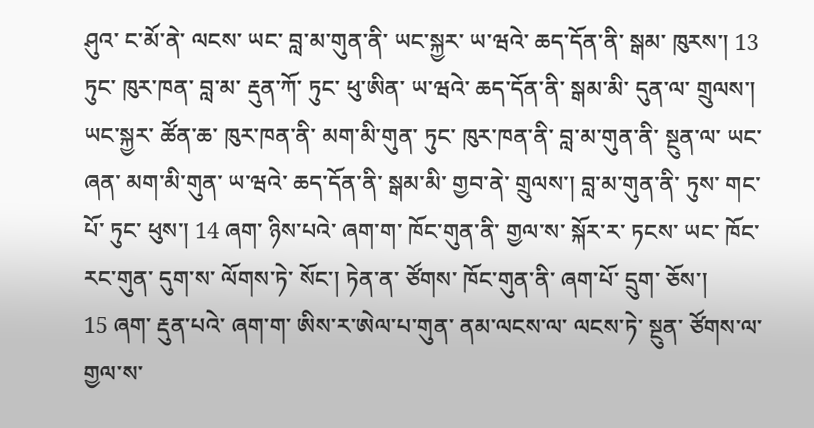ཤུའ་ ང་མོ་ནེ་ ལངས་ ཡང་ བླ་མ་གུན་ནི་ ཡང་སྐྱར་ ཡ་ཝའེ་ ཆད་དོན་ནི་ སྒམ་ ཁུརས་། 13 ཏུང་ ཁུར་ཁན་ བླ་མ་ རྡུན་ཀོ་ ཏུང་ ཕུ་ཨིན་ ཡ་ཝའེ་ ཆད་དོན་ནི་ སྒམ་མི་ དུན་ལ་ གྲུལས་། ཡང་སྐྱར་ ཚོན་ཆ་ ཁུར་ཁན་ནི་ མག་མི་གུན་ ཏུང་ ཁུར་ཁན་ནི་ བླ་མ་གུན་ནི་ སྔུན་ལ་ ཡང་ ཞན་ མག་མི་གུན་ ཡ་ཝའེ་ ཆད་དོན་ནི་ སྒམ་མི་ གྱབ་ནེ་ གྲུལས་། བླ་མ་གུན་ནི་ ཏུས་ གང་པོ་ ཏུང་ ཕུས་། 14 ཞག་ ཉིས་པའེ་ ཞག་ག་ ཁོང་གུན་ནི་ གྱལ་ས་ སྐོར་ར་ ཏངས་ ཡང་ ཁོང་རང་གུན་ དུག་ས་ ལོགས་ཏེ་ སོང་། ཏེན་ན་ ཙོགས་ ཁོང་གུན་ནི་ ཞག་པོ་ དྲུག་ ཅོས་།
15 ཞག་ རྡུན་པའེ་ ཞག་ག་ ཨིས་ར་ཨེལ་པ་གུན་ ནམ་ལངས་ལ་ ལངས་ཏེ་ སྔུན་ ཙོགས་ལ་ གྱལ་ས་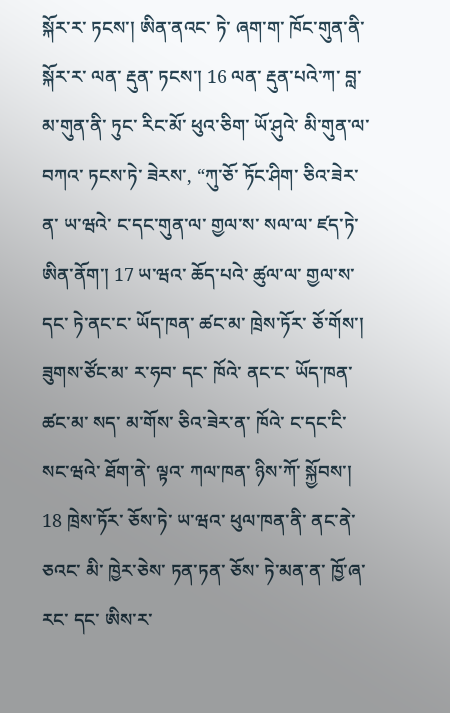སྐོར་ར་ ཏངས་། ཨིན་ནའང་ ཏེ་ ཞག་ག་ ཁོང་གུན་ནི་ སྐོར་ར་ ལན་ རྡུན་ ཏངས་། 16 ལན་ རྡུན་པའེ་ཀ་ བླ་མ་གུན་ནི་ ཏུང་ རིང་མོ་ ཕུའ་ཅིག་ ཡོ་ཤུའེ་ མི་གུན་ལ་ བཀའ་ ཏངས་ཏེ་ ཟེརས་, “ཀུ་ཅོ་ ཏོང་ཤིག་ ཅིའ་ཟེར་ན་ ཡ་ཝའེ་ ང་དང་གུན་ལ་ གྱལ་ས་ སལ་ལ་ ཛད་ཏེ་ ཨིན་ནོག་། 17 ཡ་ཝའ་ ཆོད་པའེ་ ཚུལ་ལ་ གྱལ་ས་ དང་ ཏེ་ནང་ང་ ཡོད་ཁན་ ཚང་མ་ ཁྲེས་ཏོར་ ཅོ་གོས་། ཟུགས་ཙོང་མ་ ར་ཧབ་ དང་ ཁོའེ་ ནང་ང་ ཡོད་ཁན་ ཚང་མ་ སད་ མ་གོས་ ཅིའ་ཟེར་ན་ ཁོའེ་ ང་དང་ངི་ སང་ཝའེ་ ཐོག་ནེ་ ལྟའ་ ཀལ་ཁན་ ཉིས་ཀོ་ སྐྱོབས་། 18 ཁྲེས་ཏོར་ ཅོས་ཏེ་ ཡ་ཝའ་ ཕུལ་ཁན་ནི་ ནང་ནེ་ ཅའང་ མི་ ཁྱེར་ཅེས་ ཏན་ཏན་ ཅོས་ ཏེ་མན་ན་ ཁྱོ་ཞ་རང་ དང་ ཨིས་ར་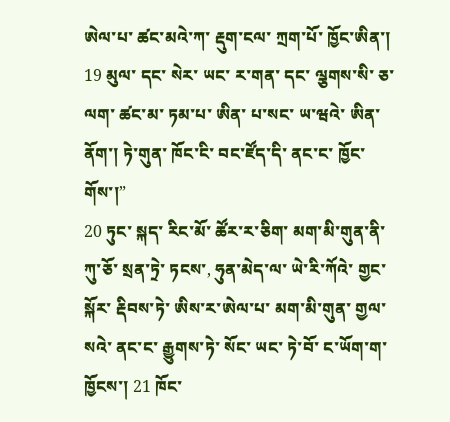ཨེལ་པ་ ཚང་མའེ་ཀ་ རྡུག་ངལ་ ཀྲག་པོ་ ཁྱོང་ཨིན་། 19 མུལ་ དང་ སེར་ ཡང་ ར་གན་ དང་ ལྕགས་སི་ ཅ་ལག་ ཚང་མ་ ཏམ་པ་ ཨིན་ པ་སང་ ཡ་ཝའེ་ ཨིན་ནོག་། ཏེ་གུན་ ཁོང་ངི་ བང་ཛོད་དི་ ནང་ང་ ཁྱོང་གོས་།”
20 ཏུང་ སྐད་ རིང་མོ་ ཚོར་ར་ཅིག་ མག་མི་གུན་ནི་ ཀུ་ཅོ་ སྲན་ཏྲེ་ ཏངས་, ཧུན་མེད་ལ་ ཡེ་རི་ཀོའེ་ གྱང་སྐོར་ རྡིབས་ཏེ་ ཨིས་ར་ཨེལ་པ་ མག་མི་གུན་ གྱལ་སའེ་ ནང་ང་ རྒྱུགས་ཏེ་ སོང་ ཡང་ ཏེ་བོ་ ང་ཡོག་ག་ ཁྱོངས་། 21 ཁོང་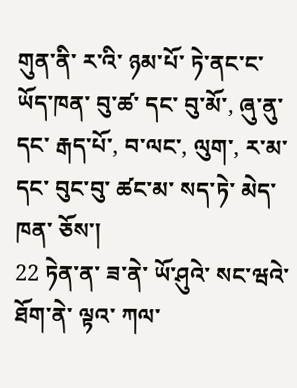གུན་ནི་ ར་འི་ ཉམ་པོ་ ཏེ་ནང་ང་ ཡོད་ཁན་ བུ་ཚ་ དང་ བུ་མོ་, ཞུ་ནུ་ དང་ རྒད་པོ་, བ་ལང་, ལུག་, ར་མ་ དང་ བུང་བུ་ ཚང་མ་ སད་ཏེ་ མེད་ཁན་ ཅོས་།
22 ཏེན་ན་ ཟ་ནེ་ ཡོ་ཤུའེ་ སང་ཝའེ་ ཐོག་ནེ་ ལྟའ་ ཀལ་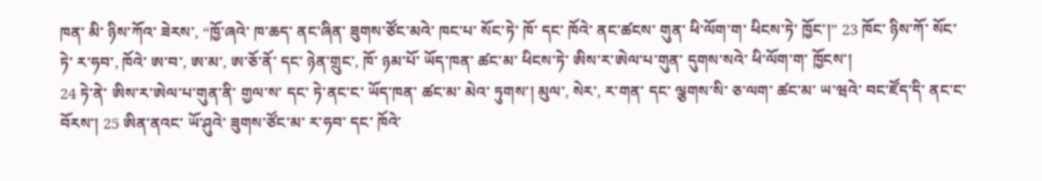ཁན་ མི་ ཉིས་ཀོའ་ ཟེརས་, “ཁྱོ་ཞའེ་ ཁ་ཆད་ ནང་ཞིན་ ཟུགས་ཙོང་མའེ་ ཁང་པ་ སོང་ཏེ་ ཁོ་ དང་ ཁོའེ་ ནང་ཚངས་ གུན་ ཕི་ལོག་ག་ ཕིངས་ཏེ་ ཁྱོང་།” 23 ཁོང་ ཉིས་ཀོ་ སོང་ཏེ་ ར་ཧབ་, ཁོའེ་ ཨ་བ་, ཨ་མ་, ཨ་ཅོ་ནོ་ དང་ ཉེན་གྲུང་, ཁོ་ ཉམ་པོ་ ཡོད་ཁན་ ཚང་མ་ ཕིངས་ཏེ་ ཨིས་ར་ཨེལ་པ་གུན་ དུགས་སའེ་ ཕི་ལོག་ག་ ཁྱོངས་།
24 ཏེ་ནེ་ ཨིས་ར་ཨེལ་པ་གུན་ནི་ གྱལ་ས་ དང་ ཏེ་ནང་ང་ ཡོད་ཁན་ ཚང་མ་ མེའ་ ཏུགས་། མུལ་, སེར་, ར་གན་ དང་ ལྕགས་སི་ ཅ་ལག་ ཚང་མ་ ཡ་ཝའེ་ བང་ཛོད་དི་ ནང་ང་ བོརས་། 25 ཨིན་ནའང་ ཡོ་ཤུའེ་ ཟུགས་ཙོང་མ་ ར་ཧབ་ དང་ ཁོའེ་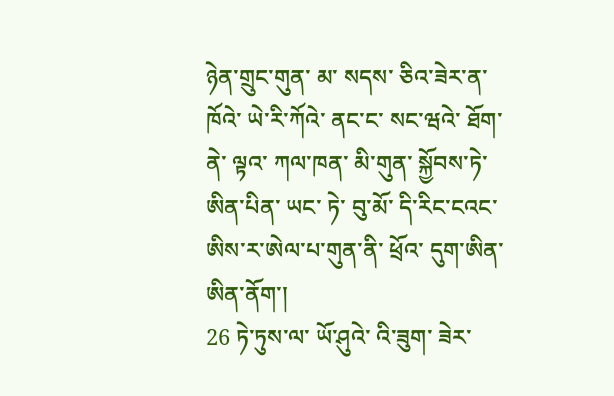ཉེན་གྲུང་གུན་ མ་ སདས་ ཅིའ་ཟེར་ན་ ཁོའེ་ ཡེ་རི་ཀོའེ་ ནང་ང་ སང་ཝའེ་ ཐོག་ནེ་ ལྟའ་ ཀལ་ཁན་ མི་གུན་ སྐྱོབས་ཏེ་ ཨིན་པིན་ ཡང་ ཏེ་ བུ་མོ་ དི་རིང་ངའང་ ཨིས་ར་ཨེལ་པ་གུན་ནི་ ཕྲོའ་ དུག་ཨིན་ ཨིན་ནོག་།
26 ཏེ་ཏུས་ལ་ ཡོ་ཤུའེ་ འི་ཟུག་ ཟེར་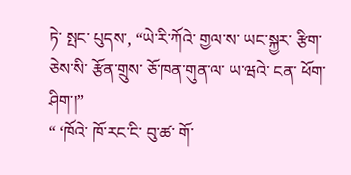ཏེ་ སྤང་ པུདས་, “ཡེ་རི་ཀོའེ་ གྱལ་ས་ ཡང་སྐྱར་ རྩིག་ཅེས་སི་ རྩོན་གྲུས་ ཅོ་ཁན་གུན་ལ་ ཡ་ཝའེ་ ངན་ ཕོག་ཤིག་།”
“ ‘ཁོའེ་ ཁོ་རང་ངི་ བུ་ཚ་ གོ་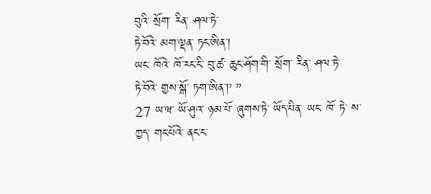བུའི་ སྲོག་ རིན་ ཤལ་ཏེ་
ཏེ་བོའེ་ མག་ལྡན་ ཏང་ཨིན་།
ཡང་ ཁོའེ་ ཁོ་རང་ངི་ བུ་ཚ་ ཆུང་ཤོག་གི་ སྲོག་ རིན་ ཤལ་ཏེ་
ཏེ་བོའེ་ གྱས་སྒོ་ ཏག་ཨིན་།’ ”
27 ཡ་ཝ་ ཡོ་ཤུའ་ ཉམ་པོ་ ཞུགས་ཏེ་ ཡོད་པིན་ ཡང་ ཁོ་ ཏེ་ ས་ཀྱད་ གང་པོའེ་ ནང་ང་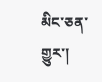མིང་ཅན་ གྱུར་།